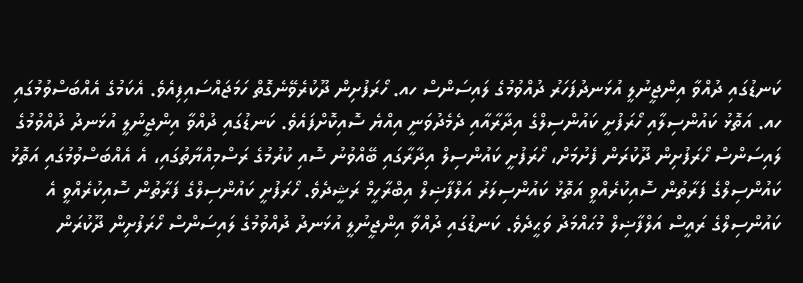ކަނޑުގައި ދުއްވާ އިންޖީނުލީ އުޅަނދުފަހަރު ދުއްވުމުގެ ލައިސަންސް ހއ. ހޯރަފުށިން ދޫކުރެވޭނެގޮތް ހަމަޖައްސައިފިއެވެ. އެކަމުގެ އެއްބަސްވުމުގައި ހއ. އަތޮޅު ކައުންސިލާއި ހޯރަފުށީ ކައުންސިލްގެ އިދާރާއާއި ދެމެދުވަނީ އިއްޔެ ސޮއިކޮށްފައެވެ. ކަނޑުގައި ދުއްވާ އިންޖީނުލީ އުޅަނދު ދުއްވުމުގެ ލައިސަންސް ހޯރަފުށިން ދޫކުރަން ފެށުމަށް، ހޯރަފުށީ ކައުންސިލް އިދާރާގައި ބޭއްވުނު ސޮއި ކުރުމުގެ ރަސްމިއްޔާތުގައި، އެ އެއްބަސްވުމުގައި އަތޮޅު ކައުންސިލްގެ ފަރާތުން ސޮއިކުރެއްވީ އަތޮޅު ކައުންސިލަރު އަލްފާޟިލް އިބްރާހީމް ރަޝީދެވެ. ހޯރަފުށީ ކައުންސިލްގެ ފަރާތުން ސޮއިކުރެއްވީ އެ ކައުންސިލްގެ ރައީސް އަލްފާޟިލް މުޙައްމަދު ވަޙީދެވެ. ކަނޑުގައި ދުއްވާ އިންޖީނުލީ އުޅަނދު ދުއްވުމުގެ ލައިސަންސް ހޯރަފުށިން ދޫކުރަން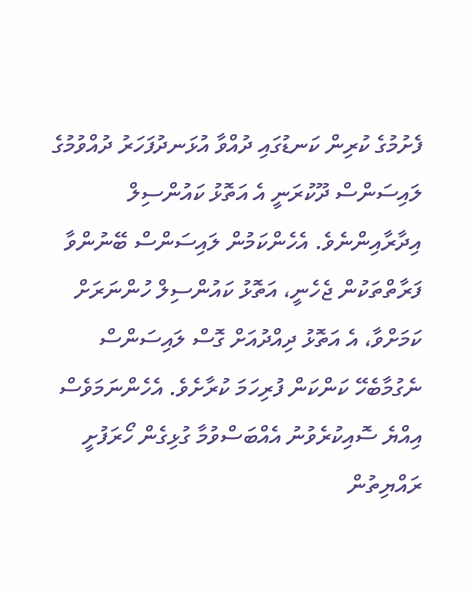ފެށުމުގެ ކުރިން ކަނޑުގައި ދުއްވާ އުޅަނދުފަހަރު ދުއްވުމުގެ ލައިސަންސް ދޫކުރަނީ އެ އަތޮޅު ކައުންސިލް އިދާރާއިންނެވެ. އެހެންކަމުން ލައިސަންސް ބޭނުންވާ ފަރާތްތަކުން ޖެހެނީ، އަތޮޅު ކައުންސިލް ހުންނަރަށް ކަމަށްވާ، އެ އަތޮޅު ދިއްދުއަށް ގޮސް ލައިސަންސް ނެގުމާބެހޭ ކަންކަން ފުރިހަމަ ކުރާށެވެ. އެހެންނަމަވެސް އިއްޔެ ސޮއިކުރެވުނު އެއްބަސްވުމާ ގުޅިގެން ހޯރަފުށީ ރައްޔިތުން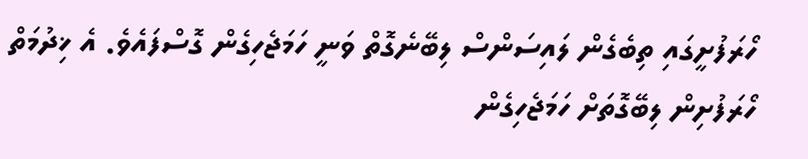ހޯރަފުށީގައި ތިބެގެން ލައިސަންސް ލިބޭނެގޮތް ވަނީ ހަމަޖެހިގެން ގޮސްފައެވެ. އެ ޚިދުމަތް ހޯރަފުށިން ލިބޭގޮތަށް ހަމަޖެހިގެން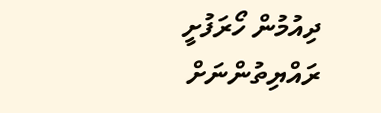ދިއުމުން ހޯރަފުށީ ރައްޔިތުންނަށް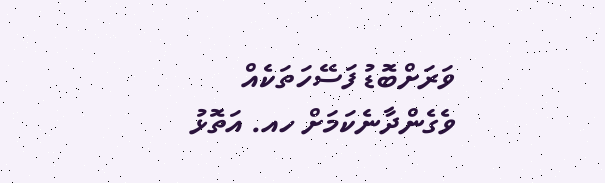ވަރަށްބޮޑު ފަސޭހަތަކެއް ވެގެންދާނެކަމަށް ހއ. އަތޮޅު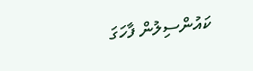ކައުންސިލުން ފާހަގަ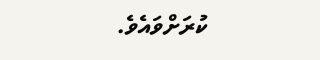ކުރަށްވައެވެ.